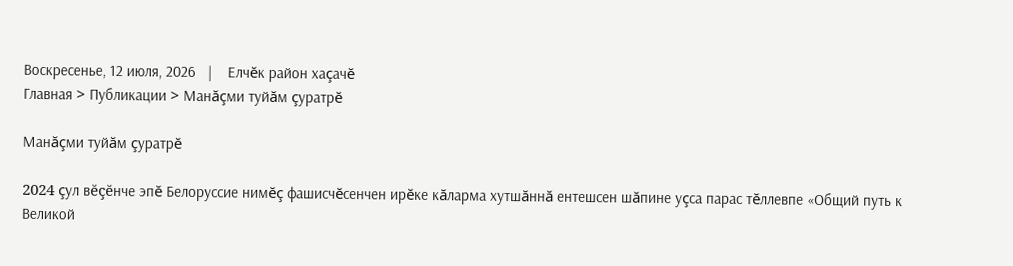Воскресенье, 12 июля, 2026   |    Елчĕк район хаçачĕ
Главная > Публикации > Манăçми туйăм çуратрĕ

Манăçми туйăм çуратрĕ

2024 çул вĕçĕнче эпĕ Белоруссие нимĕç фашисчĕсенчен ирĕке кăларма хутшăннă ентешсен шăпине уçса парас тĕллевпе «Общий путь к Великой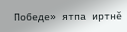Победе» ятпа иртнĕ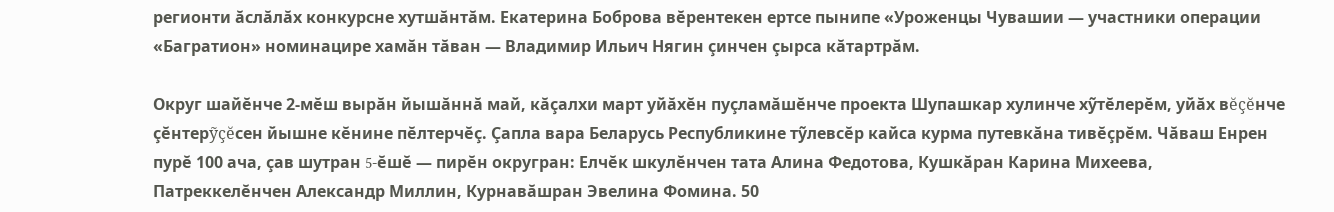регионти ăслăлăх конкурсне хутшăнтăм. Екатерина Боброва вĕрентекен ертсе пынипе «Уроженцы Чувашии — участники операции «Багратион» номинацире хамăн тăван — Владимир Ильич Нягин çинчен çырса кăтартрăм.

Округ шайĕнче 2-мĕш вырăн йышăннă май, кăçалхи март уйăхĕн пуçламăшĕнче проекта Шупашкар хулинче хỹтĕлерĕм, уйăх вĕçĕнче çĕнтерỹçĕсен йышне кĕнине пĕлтерчĕç. Çапла вара Беларусь Республикине тỹлевсĕр кайса курма путевкăна тивĕçрĕм. Чăваш Енрен пурĕ 100 ача, çав шутран 5-ĕшĕ — пирĕн округран: Елчĕк шкулĕнчен тата Алина Федотова, Кушкăран Карина Михеева, Патреккелĕнчен Александр Миллин, Курнавăшран Эвелина Фомина. 50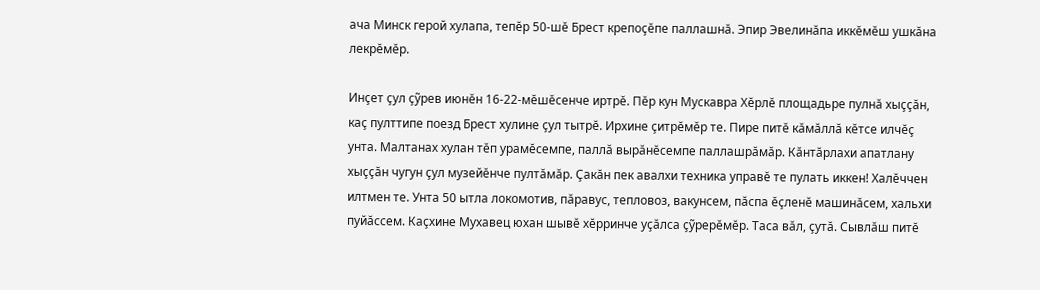ача Минск герой хулапа, тепĕр 50-шĕ Брест крепоçĕпе паллашнă. Эпир Эвелинăпа иккĕмĕш ушкăна лекрĕмĕр.

Инçет çул çỹрев июнĕн 16-22-мĕшĕсенче иртрĕ. Пĕр кун Мускавра Хĕрлĕ площадьре пулнă хыççăн, каç пулттипе поезд Брест хулине çул тытрĕ. Ирхине çитрĕмĕр те. Пире питĕ кăмăллă кĕтсе илчĕç унта. Малтанах хулан тĕп урамĕсемпе, паллă вырăнĕсемпе паллашрăмăр. Кăнтăрлахи апатлану хыççăн чугун çул музейĕнче пултăмăр. Çакăн пек авалхи техника управĕ те пулать иккен! Халĕччен илтмен те. Унта 50 ытла локомотив, пăравус, тепловоз, вакунсем, пăспа ĕçленĕ машинăсем, хальхи пуйăссем. Каçхине Мухавец юхан шывĕ хĕрринче уçăлса çỹрерĕмĕр. Таса вăл, çутă. Сывлăш питĕ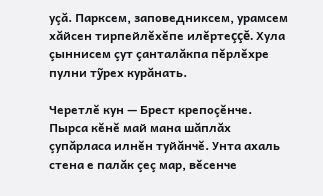уçă. Парксем, заповедниксем, урамсем хăйсен тирпейлĕхĕпе илĕртеççĕ. Хула çыннисем çут çанталăкпа пĕрлĕхре пулни тỹрех курăнать.

Черетлĕ кун — Брест крепоçĕнче. Пырса кĕнĕ май мана шăплăх çупăрласа илнĕн туйăнчĕ. Унта ахаль стена е палăк çеç мар, вĕсенче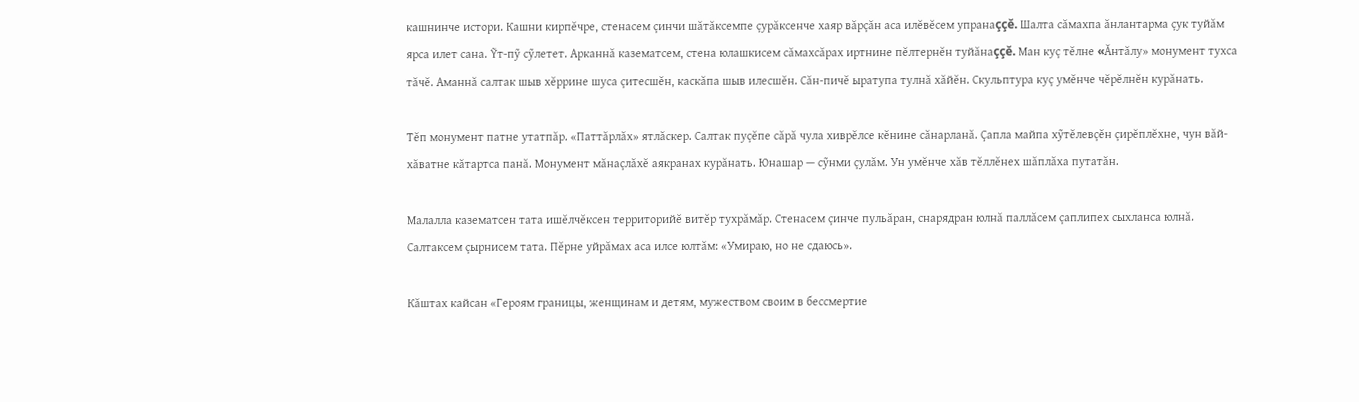кашнинче истори. Кашни кирпĕчре, стенасем çинчи шăтăксемпе çурăксенче хаяр вăрçăн аса илĕвĕсем упранаççĕ. Шалта сăмахпа ăнлантарма çук туйăм ярса илет сана. Ỹт-пỹ сỹлетет. Арканнă казематсем, стена юлашкисем сăмахсăрах иртнине пĕлтернĕн туйăнаççĕ. Ман куç тĕлне «Ăнтăлу» монумент тухса тăчĕ. Аманнă салтак шыв хĕррине шуса çитесшĕн, каскăпа шыв илесшĕн. Сăн-пичĕ ыратупа тулнă хăйĕн. Скульптура куç умĕнче чĕрĕлнĕн курăнать.

Тĕп монумент патне утатпăр. «Паттăрлăх» ятлăскер. Салтак пуçĕпе сăрă чула хиврĕлсе кĕнине сăнарланă. Çапла майпа хỹтĕлевçĕн çирĕплĕхне, чун вăй-хăватне кăтартса панă. Монумент мăнаçлăхĕ аякранах курăнать. Юнашар — сỹнми çулăм. Ун умĕнче хăв тĕллĕнех шăплăха путатăн.

Малалла казематсен тата ишĕлчĕксен территорийĕ витĕр тухрăмăр. Стенасем çинче пульăран, снарядран юлнă паллăсем çаплипех сыхланса юлнă. Салтаксем çырнисем тата. Пĕрне уйрăмах аса илсе юлтăм: «Умираю, но не сдаюсь».

Кăштах кайсан «Героям границы, женщинам и детям, мужеством своим в бессмертие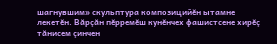шагнувшим» скульптура композицийĕн ытамне лекетĕн. Вăрçăн пĕрремĕш кунĕнчех фашистсене хирĕç тăнисем çинчен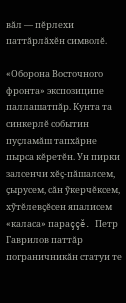вăл — пĕрлехи паттăрлăхĕн символĕ.

«Оборона Восточного фронта» экспозиципе паллашатпăр. Кунта та синкерлĕ событин пуçламăш тапхăрне пырса кĕретĕн. Ун пирки залсенчи хĕç-пăшалсем, çырусем, сăн ỹкерчĕксем, хỹтĕлевçĕсен япалисем «каласа» параççĕ. Петр Гаврилов паттăр пограничникăн статуи те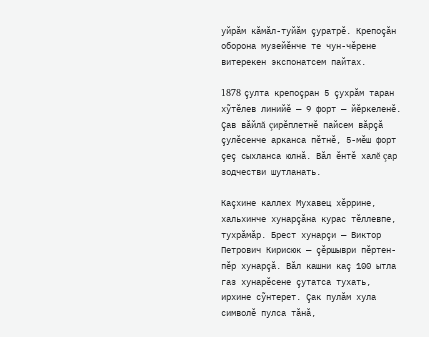уйрăм кăмăл-туйăм çуратрĕ. Крепоçăн оборона музейĕнче те чун-чĕрене витерекен экспонатсем пайтах.

1878 çулта крепоçран 5 çухрăм таран хỹтĕлев линийĕ — 9 форт — йĕркеленĕ. Çав вăйлă çирĕплетнĕ пайсем вăрçă çулĕсенче арканса пĕтнĕ, 5-мĕш форт çеç сыхланса юлнă. Вăл ĕнтĕ халĕ çар зодчестви шутланать.

Каçхине каллех Мухавец хĕррине, хальхинче хунарçăна курас тĕллевпе, тухрăмăр. Брест хунарçи — Виктор Петрович Кирисюк — çĕршыври пĕртен-пĕр хунарçă. Вăл кашни каç 100 ытла газ хунарĕсене çутатса тухать, ирхине сỹнтерет. Çак пулăм хула символĕ пулса тăнă,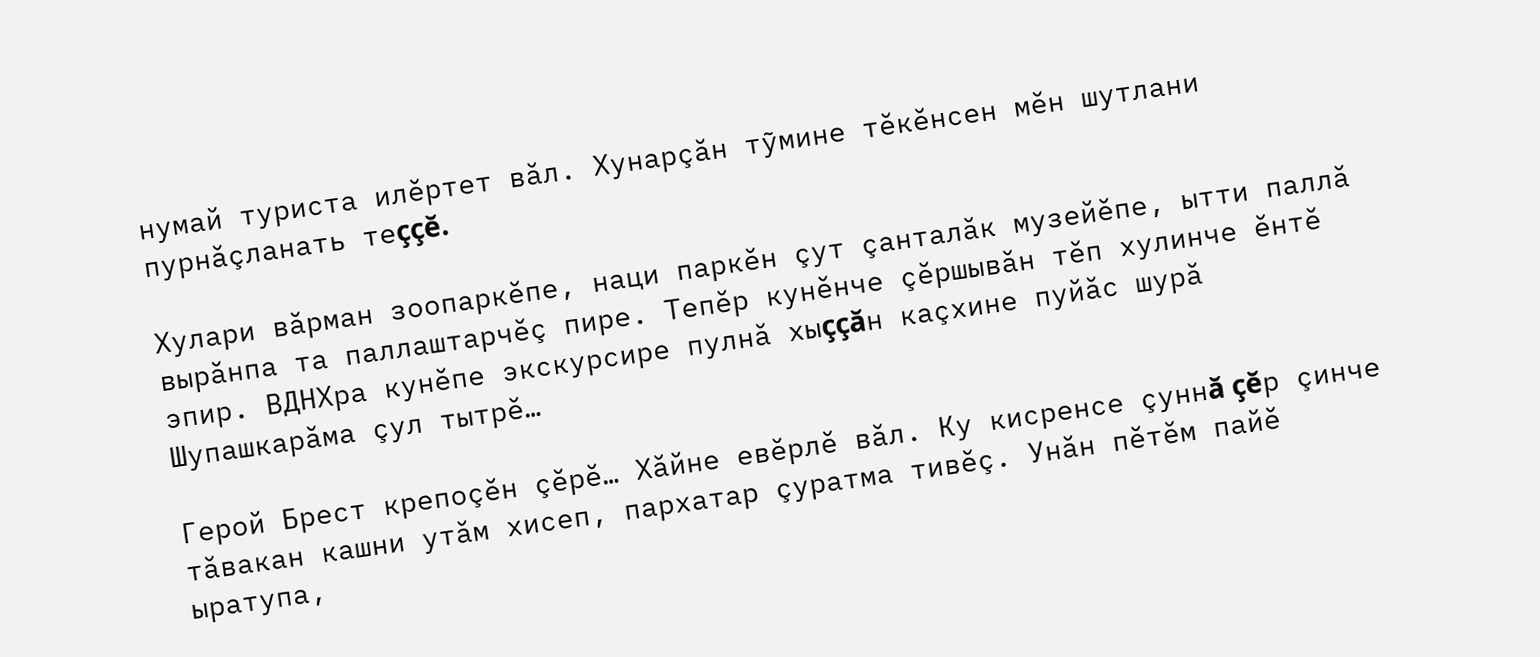нумай туриста илĕртет вăл. Хунарçăн тỹмине тĕкĕнсен мĕн шутлани пурнăçланать теççĕ.

Хулари вăрман зоопаркĕпе, наци паркĕн çут çанталăк музейĕпе, ытти паллă вырăнпа та паллаштарчĕç пире. Тепĕр кунĕнче çĕршывăн тĕп хулинче ĕнтĕ эпир. ВДНХра кунĕпе экскурсире пулнă хыççăн каçхине пуйăс шурă Шупашкарăма çул тытрĕ…

Герой Брест крепоçĕн çĕрĕ… Хăйне евĕрлĕ вăл. Ку кисренсе çуннă çĕр çинче тăвакан кашни утăм хисеп, пархатар çуратма тивĕç. Унăн пĕтĕм пайĕ ыратупа,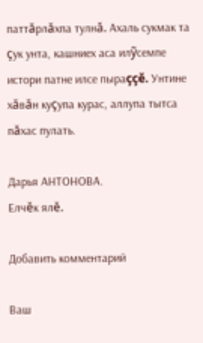паттăрлăхпа тулнă. Ахаль сукмак та çук унта, кашниех аса илỹсемпе истори патне илсе пыраççĕ. Унтине хăвăн куçупа курас, аллупа тытса пăхас пулать.

Дарья АНТОНОВА.
Елчĕк ялĕ.

Добавить комментарий

Ваш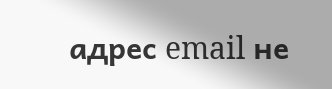адрес email не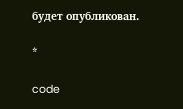будет опубликован.

*

code